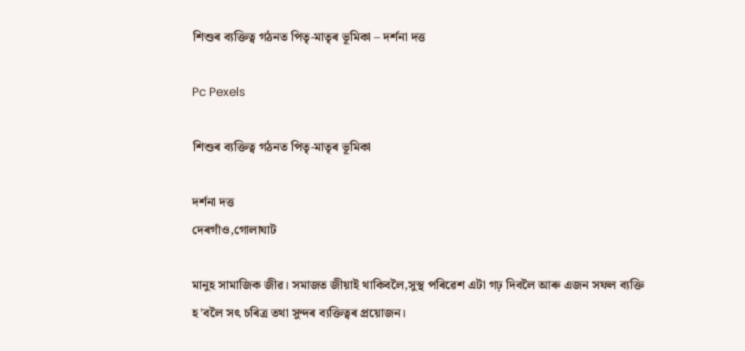শিশুৰ ব্যক্তিত্ব গঠনত পিতৃ-মাতৃৰ ভূমিকা – দৰ্শনা দত্ত

Pc Pexels

শিশুৰ ব্যক্তিত্ব গঠনত পিতৃ-মাতৃৰ ভূমিকা

দৰ্শনা দত্ত
দেৰগাঁও,গোলাঘাট

মানুহ সামাজিক জীৱ। সমাজত জীয়াই থাকিবলৈ,সুস্থ পৰিৱেশ এটা গঢ় দিবলৈ আৰু এজন সফল ব্যক্তি হ’বলৈ সৎ চৰিত্ৰ তথা সুন্দৰ ব্যক্তিত্বৰ প্ৰয়োজন।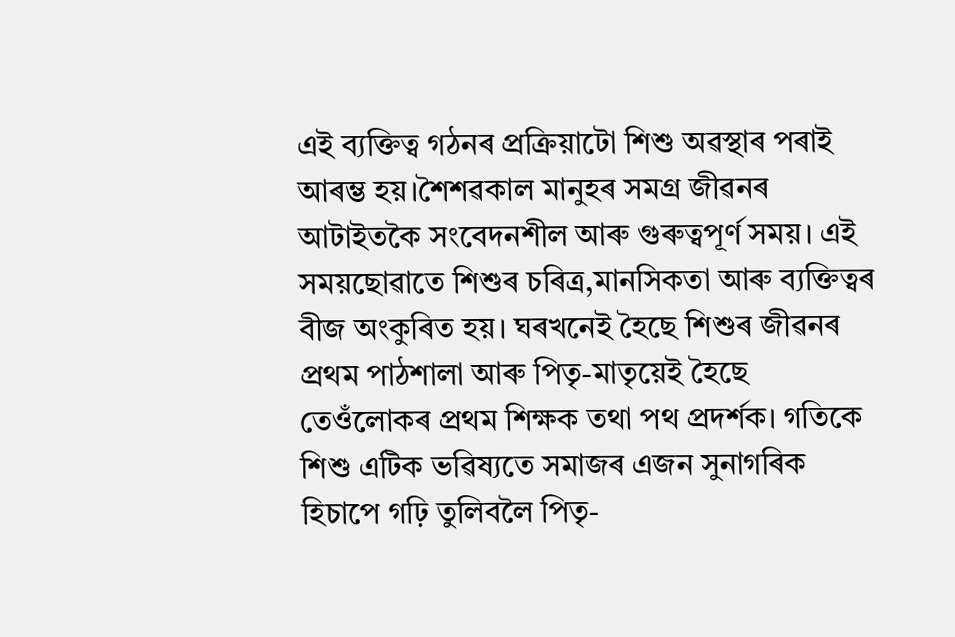এই ব্যক্তিত্ব গঠনৰ প্ৰক্ৰিয়াটো শিশু অৱস্থাৰ পৰাই আৰম্ভ হয়।শৈশৱকাল মানুহৰ সমগ্র জীৱনৰ আটাইতকৈ সংবেদনশীল আৰু গুৰুত্বপূৰ্ণ সময়। এই সময়ছোৱাতে শিশুৰ চৰিত্ৰ,মানসিকতা আৰু ব্যক্তিত্বৰ বীজ অংকুৰিত হয়। ঘৰখনেই হৈছে শিশুৰ জীৱনৰ প্রথম পাঠশালা আৰু পিতৃ-মাতৃয়েই হৈছে তেওঁলোকৰ প্ৰথম শিক্ষক তথা পথ প্ৰদৰ্শক। গতিকে শিশু এটিক ভৱিষ্যতে সমাজৰ এজন সুনাগৰিক হিচাপে গঢ়ি তুলিবলৈ পিতৃ-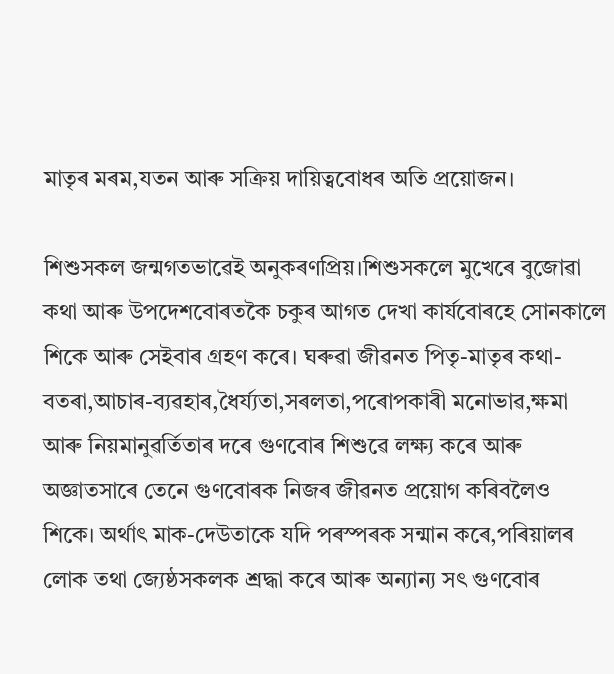মাতৃৰ মৰম,যতন আৰু সক্ৰিয় দায়িত্ববোধৰ অতি প্ৰয়োজন।

শিশুসকল জন্মগতভাৱেই অনুকৰণপ্ৰিয়।শিশুসকলে মুখেৰে বুজোৱা কথা আৰু উপদেশবোৰতকৈ চকুৰ আগত দেখা কাৰ্যবোৰহে সোনকালে শিকে আৰু সেইবাৰ গ্ৰহণ কৰে। ঘৰুৱা জীৱনত পিতৃ-মাতৃৰ কথা- বতৰা,আচাৰ-ব্যৱহাৰ,ধৈৰ্য্যতা,সৰলতা,পৰোপকাৰী মনোভাৱ,ক্ষমা আৰু নিয়মানুৱৰ্তিতাৰ দৰে গুণবোৰ শিশুৱে লক্ষ্য কৰে আৰু অজ্ঞাতসাৰে তেনে গুণবোৰক নিজৰ জীৱনত প্ৰয়োগ কৰিবলৈও শিকে। অৰ্থাৎ মাক-দেউতাকে যদি পৰস্পৰক সন্মান কৰে,পৰিয়ালৰ লোক তথা জ্যেষ্ঠসকলক শ্ৰদ্ধা কৰে আৰু অন্যান্য সৎ গুণবোৰ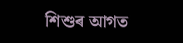শিশুৰ আগত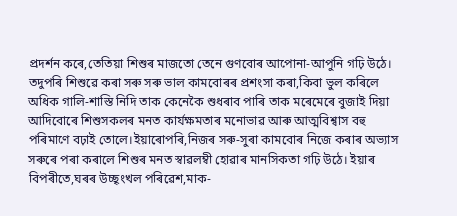প্ৰদর্শন কৰে,তেতিয়া শিশুৰ মাজতো তেনে গুণবোৰ আপোনা-আপুনি গঢ়ি উঠে। তদুপৰি শিশুৱে কৰা সৰু সৰু ভাল কামবোৰৰ প্ৰশংসা কৰা,কিবা ভুল কৰিলে অধিক গালি-শাস্তি নিদি তাক কেনেকৈ শুধৰাব পাৰি তাক মৰেমেৰে বুজাই দিয়া আদিবোৰে শিশুসকলৰ মনত কাৰ্যক্ষমতাৰ মনোভাৱ আৰু আত্মবিশ্বাস বহু পৰিমাণে বঢ়াই তোলে।ইয়াৰোপৰি,নিজৰ সৰু-সুৰা কামবোৰ নিজে কৰাৰ অভ্যাস সৰুৰে পৰা কৰালে শিশুৰ মনত স্বাৱলম্বী হোৱাৰ মানসিকতা গঢ়ি উঠে। ইয়াৰ বিপৰীতে,ঘৰৰ উচ্ছৃংখল পৰিৱেশ,মাক-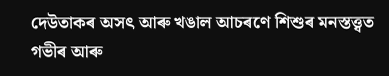দেউতাকৰ অসৎ আৰু খঙাল আচৰণে শিশুৰ মনস্তত্ত্বত গভীৰ আৰু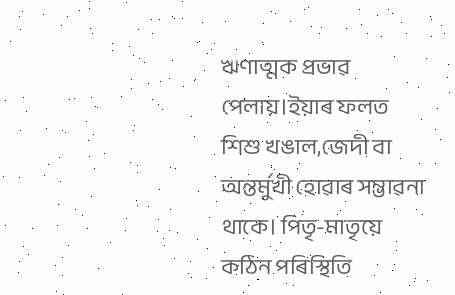ঋণাত্মক প্ৰভাৱ পেলায়।ইয়াৰ ফলত শিশু খঙাল,জেদী বা অন্তৰ্মুখী হোৱাৰ সম্ভাৱনা থাকে। পিতৃ-মাতৃয়ে কঠিন পৰিস্থিতি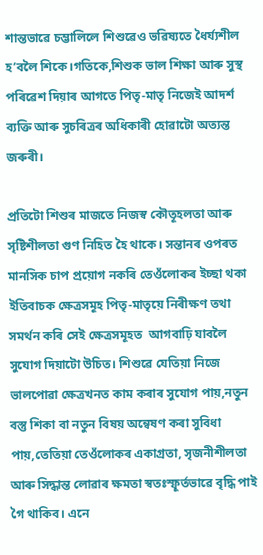শান্তভাৱে চম্ভালিলে শিশুৱেও ভৱিষ্যতে ধৈৰ্য্যশীল হ’বলৈ শিকে।গতিকে,শিশুক ভাল শিক্ষা আৰু সুস্থ পৰিৱেশ দিয়াৰ আগতে পিতৃ-মাতৃ নিজেই আদৰ্শ ব্যক্তি আৰু সুচৰিত্ৰৰ অধিকাৰী হোৱাটো অত্যন্ত জৰুৰী।

প্ৰতিটো শিশুৰ মাজতে নিজস্ব কৌতূহলতা আৰু সৃষ্টিশীলতা গুণ নিহিত হৈ থাকে। সন্তানৰ ওপৰত মানসিক চাপ প্ৰয়োগ নকৰি তেওঁলোকৰ ইচ্ছা থকা ইতিবাচক ক্ষেত্ৰসমূহ পিতৃ-মাতৃয়ে নিৰীক্ষণ তথা সমৰ্থন কৰি সেই ক্ষেত্ৰসমূহত  আগবাঢ়ি যাবলৈ সুযোগ দিয়াটো উচিত। শিশুৱে যেতিয়া নিজে ভালপোৱা ক্ষেত্ৰখনত কাম কৰাৰ সুযোগ পায়,নতুন বস্তু শিকা বা নতুন বিষয় অন্বেষণ কৰা সুবিধা পায়,তেতিয়া তেওঁলোকৰ একাগ্ৰতা, সৃজনীশীলতা আৰু সিদ্ধান্ত লোৱাৰ ক্ষমতা স্বতঃস্ফূৰ্তভাৱে বৃদ্ধি পাই গৈ থাকিব। এনে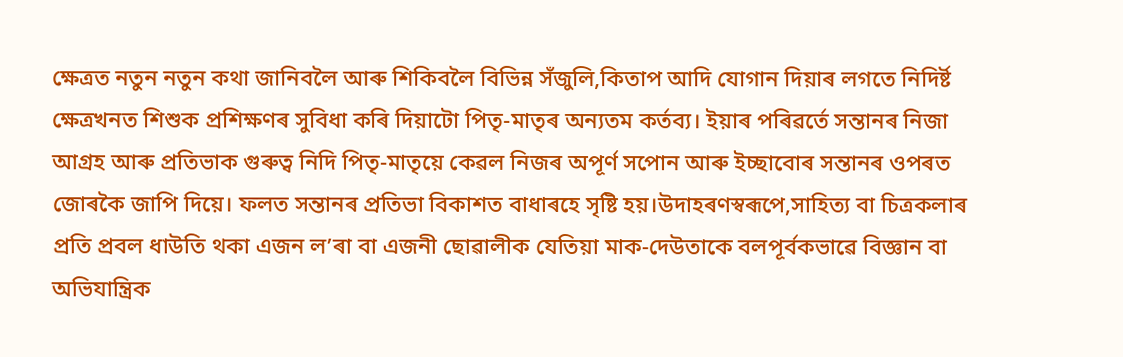ক্ষেত্ৰত নতুন নতুন কথা জানিবলৈ আৰু শিকিবলৈ বিভিন্ন সঁজুলি,কিতাপ আদি যোগান দিয়াৰ লগতে নিদিৰ্ষ্ট ক্ষেত্ৰখনত শিশুক প্ৰশিক্ষণৰ সুবিধা কৰি দিয়াটো পিতৃ-মাতৃৰ অন্যতম কৰ্তব্য। ইয়াৰ পৰিৱৰ্তে সন্তানৰ নিজা আগ্ৰহ আৰু প্ৰতিভাক গুৰুত্ব নিদি পিতৃ-মাতৃয়ে কেৱল নিজৰ অপূৰ্ণ সপোন আৰু ইচ্ছাবোৰ সন্তানৰ ওপৰত জোৰকৈ জাপি দিয়ে। ফলত সন্তানৰ প্ৰতিভা বিকাশত বাধাৰহে সৃষ্টি হয়।উদাহৰণস্বৰূপে,সাহিত্য বা চিত্ৰকলাৰ প্ৰতি প্ৰবল ধাউতি থকা এজন ল’ৰা বা এজনী ছোৱালীক যেতিয়া মাক-দেউতাকে বলপূৰ্বকভাৱে বিজ্ঞান বা অভিযান্ত্ৰিক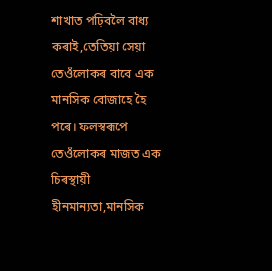শাখাত পঢ়িবলৈ বাধ্য কৰাই,তেতিয়া সেয়া তেওঁলোকৰ বাবে এক মানসিক বোজাহে হৈ পৰে। ফলস্বৰূপে তেওঁলোকৰ মাজত এক চিৰস্থায়ী হীনমান্যতা,মানসিক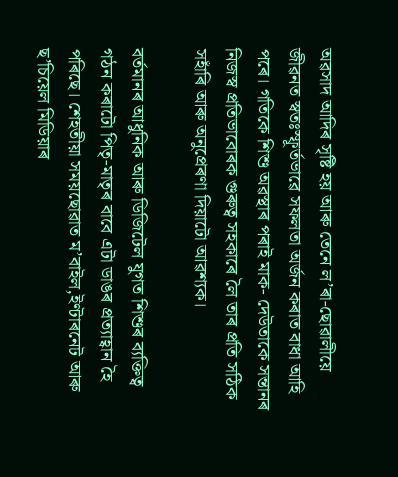অৱসাদ আদিৰ সৃষ্টি হয় আৰু তেনে ল’ৰা-ছোৱালীয়ে জীৱনত স্বতঃস্ফূৰ্তভাৱে সফলতা অৰ্জন কৰাত বাধা আহি পৰে। গতিকে শিশু অৱস্থাৰ পৰাই মাক- দেউতাকে সন্তানৰ নিজস্ব প্ৰতিভাবোৰক গুৰুত্ব সহকাৰে লৈ তাৰ প্রতি সঠিক সহাঁৰি আৰু অনুপ্ৰেৰণা দিয়াটো আৱশ্যক।

বৰ্তমানৰ আধুনিক আৰু ডিজিটেল যুগত শিশুৰ ব্যক্তিত্ব গঠন কৰাটো পিতৃ-মাতৃৰ বাবে এটা ডাঙৰ প্ৰত্যাহ্বান হৈ পৰিছে। শেহতীয়া সময়ছোৱাত ম’বাইল,ইণ্টাৰনেট আৰু ছ’চিয়েল মিডিয়াৰ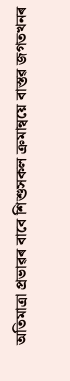অতিমাত্ৰা প্ৰভাৱৰ বাবে শিশুসকল ক্ৰমান্বয়ে বাস্তৱ জগতখনৰ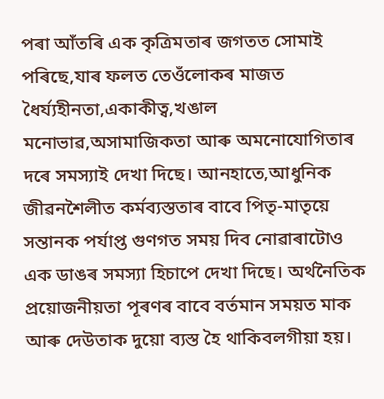পৰা আঁতৰি এক কৃত্ৰিমতাৰ জগতত সোমাই পৰিছে,যাৰ ফলত তেওঁলোকৰ মাজত ধৈৰ্য্যহীনতা,একাকীত্ব,খঙাল মনোভাৱ,অসামাজিকতা আৰু অমনোযোগিতাৰ দৰে সমস্যাই দেখা দিছে। আনহাতে,আধুনিক জীৱনশৈলীত কৰ্মব্যস্ততাৰ বাবে পিতৃ-মাতৃয়ে সন্তানক পৰ্যাপ্ত গুণগত সময় দিব নোৱাৰাটোও এক ডাঙৰ সমস্যা হিচাপে দেখা দিছে। অৰ্থনৈতিক প্ৰয়োজনীয়তা পূৰণৰ বাবে বৰ্তমান সময়ত মাক আৰু দেউতাক দুয়ো ব্যস্ত হৈ থাকিবলগীয়া হয়।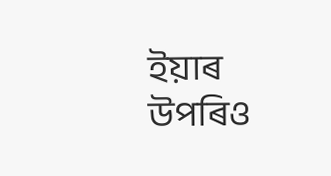ইয়াৰ উপৰিও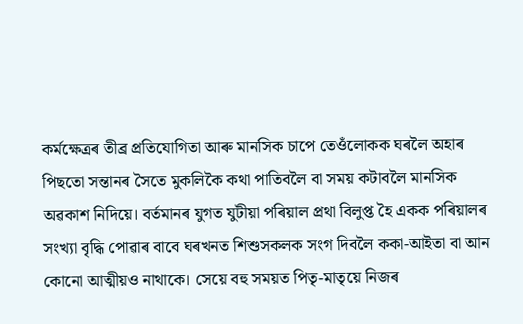কৰ্মক্ষেত্ৰৰ তীব্ৰ প্ৰতিযোগিতা আৰু মানসিক চাপে তেওঁলোকক ঘৰলৈ অহাৰ পিছতো সন্তানৰ সৈতে মুকলিকৈ কথা পাতিবলৈ বা সময় কটাবলৈ মানসিক অৱকাশ নিদিয়ে। বৰ্তমানৰ যুগত যুটীয়া পৰিয়াল প্ৰথা বিলুপ্ত হৈ একক পৰিয়ালৰ সংখ্যা বৃদ্ধি পোৱাৰ বাবে ঘৰখনত শিশুসকলক সংগ দিবলৈ ককা-আইতা বা আন কোনো আত্মীয়ও নাথাকে। সেয়ে বহু সময়ত পিতৃ-মাতৃয়ে নিজৰ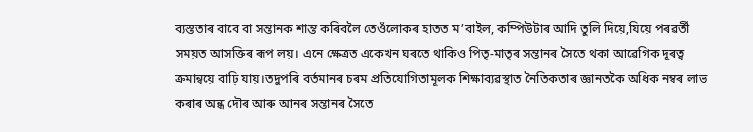ব্যস্ততাৰ বাবে বা সন্তানক শান্ত কৰিবলৈ তেওঁলোকৰ হাতত ম’বাইল, কম্পিউটাৰ আদি তুলি দিয়ে,যিয়ে পৰৱৰ্তী সময়ত আসক্তিৰ ৰূপ লয়। এনে ক্ষেত্ৰত একেখন ঘৰতে থাকিও পিতৃ-মাতৃৰ সন্তানৰ সৈতে থকা আৱেগিক দূৰত্ব ক্ৰমান্বয়ে বাঢ়ি যায়।তদুপৰি বৰ্তমানৰ চৰম প্ৰতিযোগিতামূলক শিক্ষাব্যৱস্থাত নৈতিকতাৰ জ্ঞানতকৈ অধিক নম্বৰ লাভ কৰাৰ অন্ধ দৌৰ আৰু আনৰ সন্তানৰ সৈতে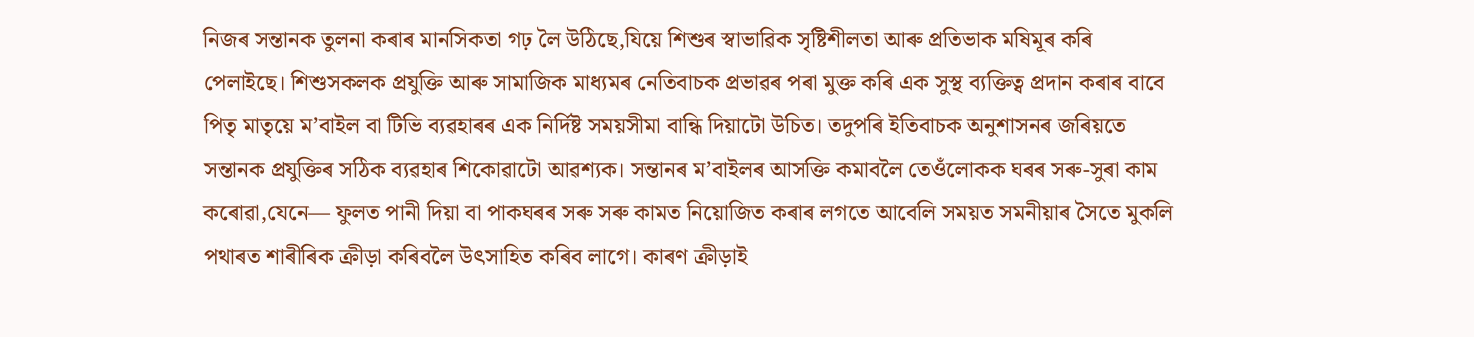নিজৰ সন্তানক তুলনা কৰাৰ মানসিকতা গঢ় লৈ উঠিছে,যিয়ে শিশুৰ স্বাভাৱিক সৃষ্টিশীলতা আৰু প্ৰতিভাক মষিমূৰ কৰি পেলাইছে। শিশুসকলক প্ৰযুক্তি আৰু সামাজিক মাধ্যমৰ নেতিবাচক প্ৰভাৱৰ পৰা মুক্ত কৰি এক সুস্থ ব্যক্তিত্ব প্ৰদান কৰাৰ বাবে পিতৃ মাতৃয়ে ম’বাইল বা টিভি ব্যৱহাৰৰ এক নিৰ্দিষ্ট সময়সীমা বান্ধি দিয়াটো উচিত। তদুপৰি ইতিবাচক অনুশাসনৰ জৰিয়তে সন্তানক প্ৰযুক্তিৰ সঠিক ব্যৱহাৰ শিকোৱাটো আৱশ্যক। সন্তানৰ ম’বাইলৰ আসক্তি কমাবলৈ তেওঁলোকক ঘৰৰ সৰু-সুৰা কাম কৰোৱা,যেনে— ফুলত পানী দিয়া বা পাকঘৰৰ সৰু সৰু কামত নিয়োজিত কৰাৰ লগতে আবেলি সময়ত সমনীয়াৰ সৈতে মুকলি পথাৰত শাৰীৰিক ক্ৰীড়া কৰিবলৈ উৎসাহিত কৰিব লাগে। কাৰণ ক্ৰীড়াই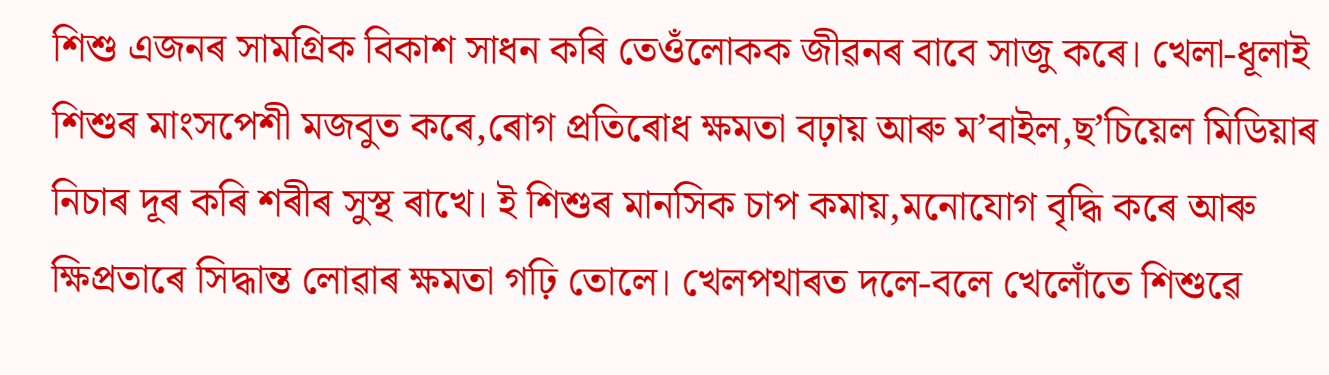শিশু এজনৰ সামগ্ৰিক বিকাশ সাধন কৰি তেওঁলোকক জীৱনৰ বাবে সাজু কৰে। খেলা-ধূলাই শিশুৰ মাংসপেশী মজবুত কৰে,ৰোগ প্ৰতিৰোধ ক্ষমতা বঢ়ায় আৰু ম’বাইল,ছ’চিয়েল মিডিয়াৰ নিচাৰ দূৰ কৰি শৰীৰ সুস্থ ৰাখে। ই শিশুৰ মানসিক চাপ কমায়,মনোযোগ বৃদ্ধি কৰে আৰু ক্ষিপ্ৰতাৰে সিদ্ধান্ত লোৱাৰ ক্ষমতা গঢ়ি তোলে। খেলপথাৰত দলে-বলে খেলোঁতে শিশুৱে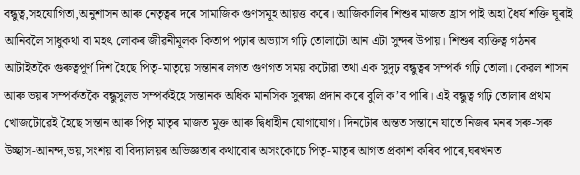বন্ধুত্ব,সহযোগিতা,অনুশাসন আৰু নেতৃত্বৰ দৰে সামাজিক গুণসমূহ আয়ত্ত কৰে। আজিকালিৰ শিশুৰ মাজত হ্ৰাস পাই অহা ধৈৰ্য শক্তি ঘূৰাই আনিবলৈ সাধুকথা বা মহৎ লোকৰ জীৱনীমূলক কিতাপ পঢ়াৰ অভ্যাস গঢ়ি তোলাটো আন এটা সুন্দৰ উপায়। শিশুৰ ব্যক্তিত্ব গঠনৰ আটাইতকৈ গুৰুত্বপূৰ্ণ দিশ হৈছে পিতৃ-মাতৃয়ে সন্তানৰ লগত গুণগত সময় কটোৱা তথা এক সুদৃঢ় বন্ধুত্বৰ সম্পৰ্ক গঢ়ি তোলা। কেৱল শাসন আৰু ভয়ৰ সম্পৰ্কতকৈ বন্ধুসুলভ সম্পৰ্কইহে সন্তানক অধিক মানসিক সুৰক্ষা প্ৰদান কৰে বুলি ক’ব পাৰি। এই বন্ধুত্ব গঢ়ি তোলাৰ প্ৰথম খোজটোৱেই হৈছে সন্তান আৰু পিতৃ মাতৃৰ মাজত মুক্ত আৰু দ্বিধাহীন যোগাযোগ। দিনটোৰ অন্তত সন্তানে যাতে নিজৰ মনৰ সৰু-সৰু উচ্ছাস-আনন্দ,ভয়,সংশয় বা বিদ্যালয়ৰ অভিজ্ঞতাৰ কথাবোৰ অসংকোচে পিতৃ-মাতৃৰ আগত প্ৰকাশ কৰিব পাৰে,ঘৰখনত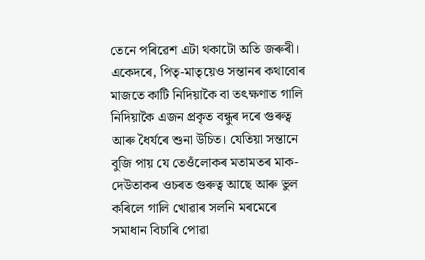তেনে পৰিৱেশ এটা থকাটো অতি জৰুৰী। একেদৰে, পিতৃ-মাতৃয়েও সন্তানৰ কথাবোৰ মাজতে কাটি নিদিয়াকৈ বা তৎক্ষণাত গালি নিদিয়াকৈ এজন প্ৰকৃত বন্ধুৰ দৰে গুৰুত্ব আৰু ধৈৰ্যৰে শুনা উচিত। যেতিয়া সন্তানে বুজি পায় যে তেওঁলোকৰ মতামতৰ মাক-দেউতাকৰ ওচৰত গুৰুত্ব আছে আৰু ভুল কৰিলে গালি খোৱাৰ সলনি মৰমেৰে সমাধান বিচাৰি পোৱা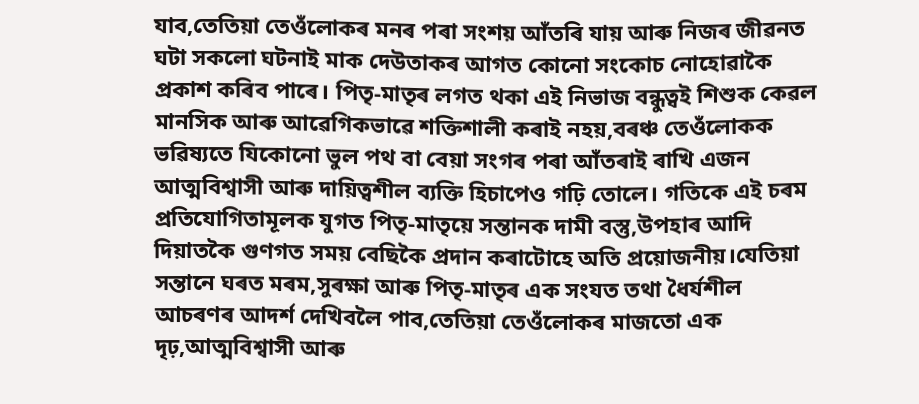যাব,তেতিয়া তেওঁলোকৰ মনৰ পৰা সংশয় আঁতৰি যায় আৰু নিজৰ জীৱনত ঘটা সকলো ঘটনাই মাক দেউতাকৰ আগত কোনো সংকোচ নোহোৱাকৈ প্ৰকাশ কৰিব পাৰে। পিতৃ-মাতৃৰ লগত থকা এই নিভাজ বন্ধুত্বই শিশুক কেৱল মানসিক আৰু আৱেগিকভাৱে শক্তিশালী কৰাই নহয়,বৰঞ্চ তেওঁলোকক ভৱিষ্যতে যিকোনো ভুল পথ বা বেয়া সংগৰ পৰা আঁতৰাই ৰাখি এজন আত্মবিশ্বাসী আৰু দায়িত্বশীল ব্যক্তি হিচাপেও গঢ়ি তোলে। গতিকে এই চৰম প্ৰতিযোগিতামূলক যুগত পিতৃ-মাতৃয়ে সন্তানক দামী বস্তু,উপহাৰ আদি দিয়াতকৈ গুণগত সময় বেছিকৈ প্ৰদান কৰাটোহে অতি প্ৰয়োজনীয়।যেতিয়া সন্তানে ঘৰত মৰম,সুৰক্ষা আৰু পিতৃ-মাতৃৰ এক সংযত তথা ধৈৰ্যশীল আচৰণৰ আদৰ্শ দেখিবলৈ পাব,তেতিয়া তেওঁলোকৰ মাজতো এক দৃঢ়,আত্মবিশ্বাসী আৰু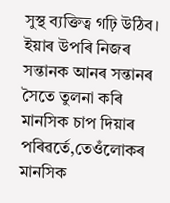সুস্থ ব্যক্তিত্ব গঢ়ি উঠিব। ইয়াৰ উপৰি নিজৰ সন্তানক আনৰ সন্তানৰ সৈতে তুলনা কৰি মানসিক চাপ দিয়াৰ পৰিৱৰ্তে,তেওঁলোকৰ মানসিক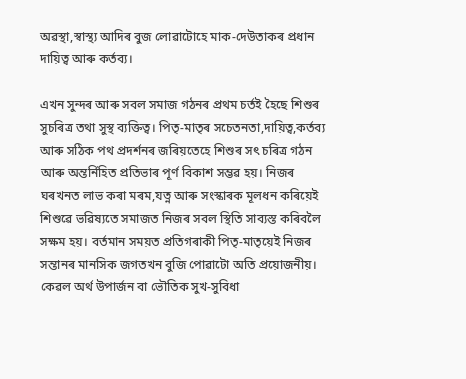অৱস্থা,স্বাস্থ্য আদিৰ বুজ লোৱাটোহে মাক-দেউতাকৰ প্ৰধান দায়িত্ব আৰু কৰ্তব্য।

এখন সুন্দৰ আৰু সবল সমাজ গঠনৰ প্ৰথম চৰ্তই হৈছে শিশুৰ সুচৰিত্ৰ তথা সুস্থ ব্যক্তিত্ব। পিতৃ-মাতৃৰ সচেতনতা,দায়িত্ব,কৰ্তব্য আৰু সঠিক পথ প্ৰদৰ্শনৰ জৰিয়তেহে শিশুৰ সৎ চৰিত্ৰ গঠন আৰু অন্তৰ্নিহিত প্ৰতিভাৰ পূৰ্ণ বিকাশ সম্ভৱ হয়। নিজৰ ঘৰখনত লাভ কৰা মৰম,যত্ন আৰু সংস্কাৰক মূলধন কৰিয়েই শিশুৱে ভৱিষ্যতে সমাজত নিজৰ সবল স্থিতি সাব্যস্ত কৰিবলৈ সক্ষম হয়। বৰ্তমান সময়ত প্ৰতিগৰাকী পিতৃ-মাতৃয়েই নিজৰ সন্তানৰ মানসিক জগতখন বুজি পোৱাটো অতি প্ৰয়োজনীয়। কেৱল অৰ্থ উপাৰ্জন বা ভৌতিক সুখ-সুবিধা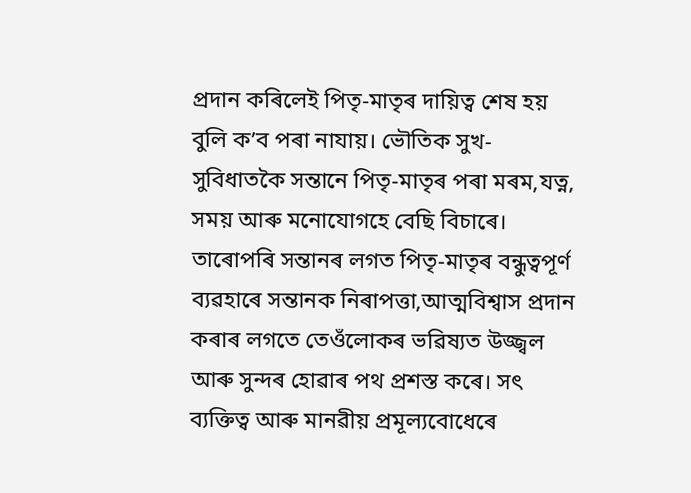প্ৰদান কৰিলেই পিতৃ-মাতৃৰ দায়িত্ব শেষ হয় বুলি ক’ব পৰা নাযায়। ভৌতিক সুখ-সুবিধাতকৈ সন্তানে পিতৃ-মাতৃৰ পৰা মৰম,যত্ন, সময় আৰু মনোযোগহে বেছি বিচাৰে। তাৰোপৰি সন্তানৰ লগত পিতৃ-মাতৃৰ বন্ধুত্বপূৰ্ণ ব্যৱহাৰে সন্তানক নিৰাপত্তা,আত্মবিশ্বাস প্ৰদান কৰাৰ লগতে তেওঁলোকৰ ভৱিষ্যত উজ্জ্বল আৰু সুন্দৰ হোৱাৰ পথ প্ৰশস্ত কৰে। সৎ ব্যক্তিত্ব আৰু মানৱীয় প্ৰমূল্যবোধেৰে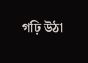গঢ়ি উঠা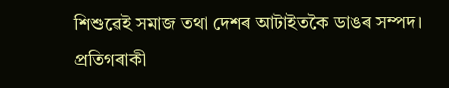শিশুৱেই সমাজ তথা দেশৰ আটাইতকৈ ডাঙৰ সম্পদ। প্ৰতিগৰাকী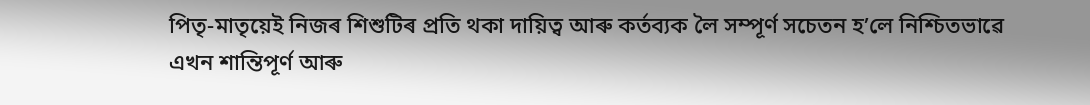পিতৃ-মাতৃয়েই নিজৰ শিশুটিৰ প্ৰতি থকা দায়িত্ব আৰু কৰ্তব্যক লৈ সম্পূৰ্ণ সচেতন হ’লে নিশ্চিতভাৱে এখন শান্তিপূৰ্ণ আৰু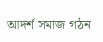আদৰ্শ সমাজ গঠন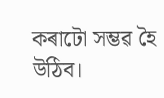কৰাটো সম্ভৱ হৈ উঠিব।